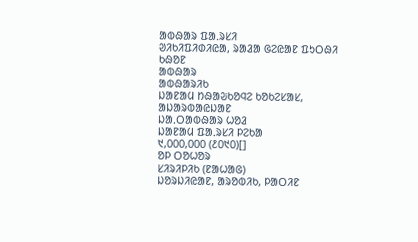ᱟᱵᱷᱟᱨ ᱯᱟᱹᱨᱥᱤ
ᱣᱤᱠᱤᱯᱤᱰᱤᱭᱟ, ᱨᱟᱲᱟ ᱜᱮᱭᱟᱱ ᱯᱩᱛᱷᱤ ᱠᱷᱚᱱ
ᱟᱵᱷᱟᱨ
ᱟᱵᱷᱟᱨᱤᱠ
ᱡᱟᱱᱟᱢ ᱴᱷᱟᱶᱠᱚᱧᱮ ᱠᱚᱠᱮᱥᱟᱥ, ᱟᱡᱟᱨᱵᱟᱭᱡᱟᱱ
ᱡᱟᱹᱛᱟᱵᱷᱟᱨ ᱦᱚᱲ
ᱡᱟᱱᱟᱢ ᱯᱟᱹᱨᱥᱤ ᱞᱮᱠᱟ
᱑,᱐᱐᱐,᱐᱐᱐ (᱒᱐᱑᱐)[]
ᱚᱞ ᱛᱚᱦᱚᱨ
ᱥᱤᱨᱤᱞᱤᱠ (ᱱᱟᱦᱟᱜ)
ᱡᱚᱨᱡᱤᱭᱟᱱ, ᱟᱨᱚᱵᱤᱠ, ᱞᱟᱛᱤᱱ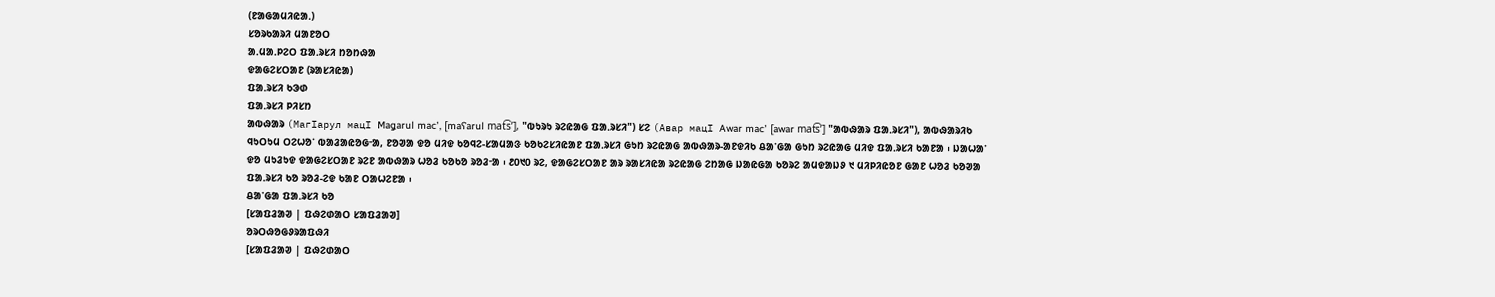(ᱱᱟᱜᱟᱢᱤᱭᱟᱹ)
ᱥᱚᱨᱠᱟᱨᱤ ᱢᱟᱱᱚᱛ
ᱟᱹᱢᱟᱹᱞᱮᱛ ᱯᱟᱹᱨᱥᱤ ᱴᱚᱴᱷᱟ
ᱫᱟᱜᱮᱥᱛᱟᱱ (ᱨᱟᱥᱤᱭᱟ)
ᱯᱟᱹᱨᱥᱤ ᱠᱳᱰ
ᱯᱟᱹᱨᱥᱤ ᱞᱤᱥᱴ
ᱟᱵᱷᱟᱨ (Магӏарул мацӏ Maǥarul macʼ, [maʕarul mat͡sʼ], "ᱵᱩᱨᱩ ᱨᱮᱭᱟᱜ ᱯᱟᱹᱨᱥᱤ") ᱥᱮ (Авар мацӏ Awar macʼ [awar mat͡sʼ] "ᱟᱵᱷᱟᱨ ᱯᱟᱹᱨᱥᱤ"), ᱟᱵᱷᱟᱨᱤᱠ ᱧᱩᱛᱩᱢ ᱛᱮᱦᱚᱸ ᱵᱟᱲᱟᱭᱚᱜᱼᱟ, ᱱᱚᱣᱟ ᱫᱚ ᱢᱤᱫ ᱠᱚᱧᱮ-ᱥᱟᱢᱟᱝ ᱠᱚᱠᱮᱥᱤᱭᱟᱱ ᱯᱟᱹᱨᱥᱤ ᱜᱩᱴ ᱨᱮᱭᱟᱜ ᱟᱵᱷᱟᱨ-ᱟᱱᱫᱤᱠ ᱪᱟᱸᱜᱟ ᱜᱩᱴ ᱨᱮᱭᱟᱜ ᱢᱤᱫ ᱯᱟᱹᱨᱥᱤ ᱠᱟᱱᱟ ᱾ ᱡᱟᱦᱟᱸ ᱫᱚ ᱢᱩᱲᱩᱫ ᱫᱟᱜᱮᱥᱛᱟᱱ ᱨᱮᱱ ᱟᱵᱷᱟᱨ ᱦᱚᱲ ᱠᱚᱠᱚ ᱨᱚᱲᱼᱟ ᱾ ᱒᱐᱑᱐ ᱨᱮ, ᱫᱟᱜᱮᱥᱛᱟᱱ ᱟᱨ ᱨᱟᱥᱤᱭᱟ ᱨᱮᱭᱟᱜ ᱮᱴᱟᱜ ᱡᱟᱭᱜᱟ ᱠᱚᱨᱮ ᱟᱢᱫᱟᱡᱽ ᱑ ᱢᱤᱞᱤᱭᱚᱱ ᱜᱟᱱ ᱦᱚᱲ ᱠᱚᱣᱟ ᱯᱟᱹᱨᱥᱤ ᱠᱚ ᱨᱚᱲ-ᱮᱫ ᱠᱟᱱ ᱛᱟᱦᱮᱱᱟ ᱾
ᱪᱟᱸᱜᱟ ᱯᱟᱹᱨᱥᱤ ᱠᱚ
[ᱥᱟᱯᱲᱟᱣ | ᱯᱷᱮᱰᱟᱛ ᱥᱟᱯᱲᱟᱣ]
ᱚᱨᱛᱷᱚᱜᱽᱨᱟᱯᱷᱤ
[ᱥᱟᱯᱲᱟᱣ | ᱯᱷᱮᱰᱟᱛ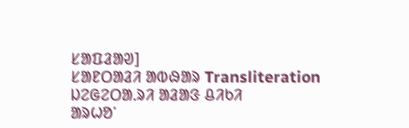ᱥᱟᱯᱲᱟᱣ]
ᱥᱟᱱᱛᱟᱲᱤ ᱟᱵᱷᱟᱨ Transliteration ᱡᱮᱜᱮᱛᱟᱹᱨᱤ ᱟᱲᱟᱝ ᱪᱤᱠᱤ
ᱟᱨᱦᱚᱸ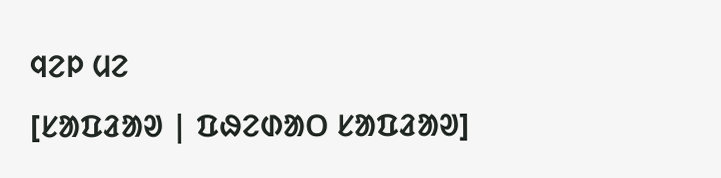ᱧᱮᱞ ᱢᱮ
[ᱥᱟᱯᱲᱟᱣ | ᱯᱷᱮᱰᱟᱛ ᱥᱟᱯᱲᱟᱣ]